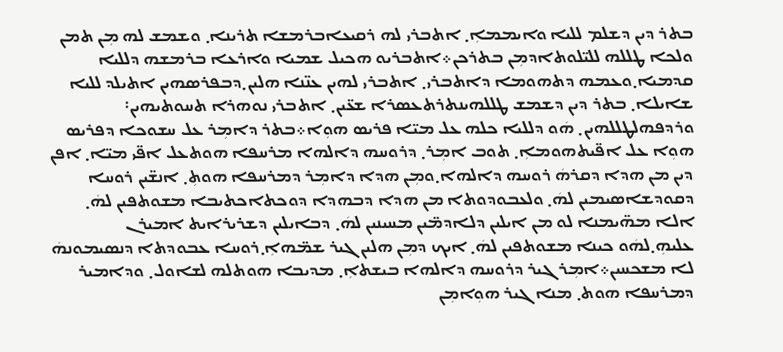ܒܬܪ ܕܝܢ ܕܫܠܡ ܠܠܝܐ ܘܐܝܡܡܐܼ܂ ܐܬܒܪܝ ܠܗ ܪܩܝܥܐܒܪܡܫܐ ܬܪܝܢܐ܂ ܘܫܡܫ ܠܗ ܡܼܢ ܬܡܢ ܘܠܟܐ ܛܠܠܗ ܠܠܝ̈ܠܘܬܐܕܡܼܢ ܒܬܪܟܢ܀ܐܬܒܪܝܘ ܗܟܝܠ ܫܡܝܐ ܘܐܪܥܐ ܒܪܡܫܗ ܕܠܠܝܐ ܩܕܡܝܐ܂ܘܥܡܗ ܕܬܗܘܡܐ ܕܐܬܒܪܝ܂ ܐܬܒܪܝ ܠܗܝܢ ܥܢ̈ܢܐ ܗܠܝܢ܂ܕܒܦܪܣܗܝܢ ܐܬܝܠܕ ܠܠܝܐ ܫܐܝܠܐ܂ ܒܬܪ ܕܝܢ ܕܫܡܫ ܛܠܠܗܝܢܬܪܬܥܣܪܐ ܫܥ̈ܝܢ܂ ܐܬܒܪܝ ܢܘܗܪܐ ܬܚܘܬܝܗܝܢ܃ ܘܪܕܦܗܠܛܠܠܗܝܢ܂ ܗܿܘ ܕܠܠܝܐ ܟܠܗ ܥܠ ܡܝ̈ܐ ܦܪܝܣ ܗܘܼܐ܀ܒܬܪ ܕܐܡܼܪ ܥܠ ܚܫܘܟܐ ܕܦܪܝܣ ܗܘܼܐ ܥܠ ܐܦ̈ܝܬܗܘܡܐܼ܂ ܬܘܒ ܐܡܼܪ܂ ܕܪܘܚܗ ܕܐܠܗܐ ܡܪܚܦܐ ܗܘܬܥܠ ܐܦ̈ܝ ܡܝ̈ܐ܂ ܐܦܢ ܕܝܢ ܡܢ ܗܕܐ ܕܩܪܗܿ ܪܘܚܗ ܕܐܠܗܐ܂ܘܡܼܢ ܗܕܐ ܕܐܡܼܪ ܕܡܪܚܦܐ ܗܘܬܼ܂ ܐܢܫ̈ܝܢ ܪܘܚܐ ܕܩܘܕܫܐܣܝܡܝܢ ܠܗܿ܂ ܘܠܥܒܘܕܘܬܐ ܡܢ ܗܕܐ ܕܒܗܕܐ ܕܘܟܬܐܟܬܝܒܐ ܡܫܘܬܦܝܢ ܠܗܿ܂ ܐܠܐ ܡܗ̈ܝܡܢܐ ܠܘ ܡܢ ܐܝܠܝܢ ܕܠܐܕܡ̈ܝܢ ܡܚܝܢܝܢ ܠܗܿ܂ ܕܒܐܝܠܝܢ ܕܫܪܝܪܐܝܬ ܐܡܝܪܢ ܥܠܝܗܼ܂ܠܗܿܘ ܟܝܢܐ ܡܫܘܬܦܝܢ ܠܗܿ܂ ܐܝܟ ܕܡܼܢ ܗܠܝܢ ܓܝܪ ܫܡ̈ܗܐܼ܂ܪܘܚܐ ܥܒܘܕܬܐ ܕܢܣܝܡܘܢܗܿ ܠܐ ܡܫܟܚܝܢ܀ܐܡܼܪ ܓܝܪ ܕܪܘܚܗ ܕܐܠܗܐ ܒܝܫܬܐܼ܂ ܡܕܝܒܐ ܗܘܬܠܗ ܠܫܐܘܠ܂ ܘܕܐܡܝܪ ܕܡܪܚܦܐ ܗܘܬ܂ ܡܢܐ ܓܝܪ ܗܘܼܐܡܼܢ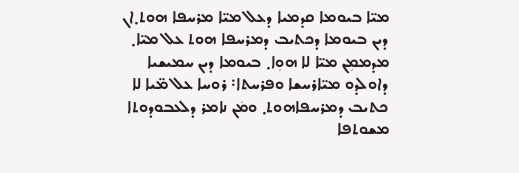ܡܝ̈ܐ ܒܝܘܡܐ ܩܕܡܝܐ ܕܥܠ ܡܝ̈ܐ ܡܪܚܦܐ ܗܘܬ܂ܐܢ ܕܝܢ ܒܝܘܡܐ ܕܟܬܝܒ ܕܡܪܚܦܐ ܗܘܬ ܥܠ ܡܝ̈ܐ܂ ܡܕܡܡܼܢ ܡܝ̈ܐ ܠܐ ܗܘܼܐ܂ ܒܝܘܡܐ ܕܝܢ ܚܡܝܫܝܐ ܕܐܘܠܕܘ ܡܝ̈ܐܪܚܫܐ ܘܦܪܚܬܐ܃ ܪܘܚܐ ܥܠ ܡ̈ܝܐ ܠܐ ܟܬܝܒ ܕܡܪܚܦܐܗܘܬ܂ ܘܡܿܢ ܢܐܡܪ ܕܠܥܒܘܕܘܬܐ ܡܫܘܬܦܐ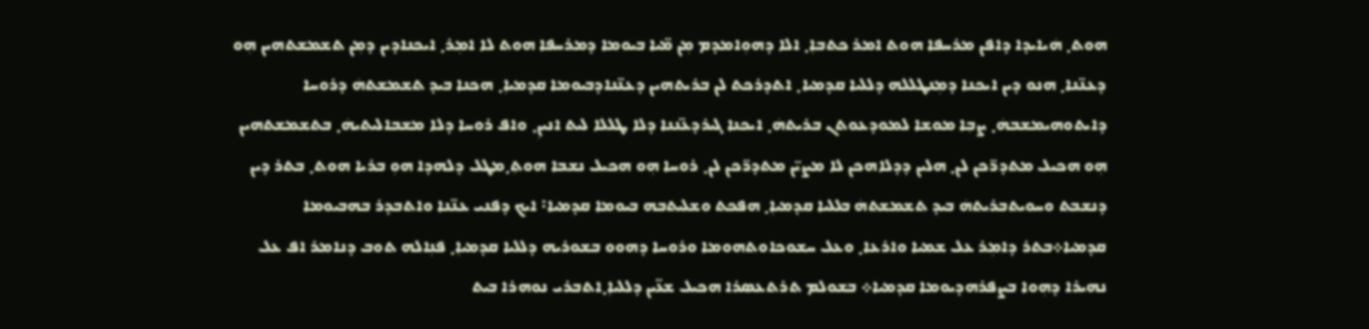ܗܘܬ܂ ܗܿܝܐܝܕܐ ܕܐܦܢ ܡܪܚܦܐ ܗܘܬ ܐܡܪ ܟܬܒܐܼ܂ ܐܠܐ ܕܗܘܼܐܡܕܡ ܡܼܢ ܡ̈ܝܐ ܒܝܘܡܐ ܕܡܪܚܦܐ ܗܘܬ ܠܐ ܐܡܼܪ܂ ܐܝܟܢܐܕܝܢ ܕܡܼܢ ܬܫܡܫܬܗܝܢ ܗܼܘ ܕܥܢ̈ܢܐ܂ ܗܢܘ ܕܝܢ ܐܝܟܢܐ ܕܡܼܢܛܠܠܗ ܕܠܠܝܐ ܩܕܡܝܐ܂ ܐܬܕܪܟܬ ܠܢ ܒܪܝܬܗܝܢ ܕܥܢ̈ܢܐܕܒܝܘܡܐ ܩܕܡܝܐܼ܂ ܗܟܢܐ ܒܝܕ ܬܫܡܫܬܗܿ ܕܪܘܚܐ ܕܐܝܬܘܗܝܡܫܒܗܿ܂ ܨܒܼܐ ܡܘܫܐ ܠܡܘܕܥܘܬܢ ܒܪܝܬܗܿ܂ ܐܝܟܢܐ ܓܝܪܕܥ̈ܢܢܐ ܕܠܐ ܛܠܠܐ ܠܝܬ ܐܢܝܢܼ܂ ܘܐܦ ܪܘܚܐ ܕܠܐ ܡܫܒܐܠܝܬܝܗܿ܂ ܒܬܫܡܫܬܗܝܢ ܗܼܘ ܗܟܝܠ ܡܬܕܪ̈ܟܢ ܠܢ܂ ܗܠܝܢ ܕܕܠܐܗܟܢ ܠܐ ܡܨܝ̈ܢ ܡܬܕܪ̈ܟܢ ܠܢ܂ ܪܘܚܐ ܗܼܘ ܗܟܝܠ ܢܫܒܐ ܗܘܬܼ܂ܡܛܠ ܕܠܗܕܐ ܗܘܼ ܒܪܝܐ ܗܘܬ܂ ܒܬܪ ܕܝܢ ܕܢܫܒܬ ܘܚܘܝܬܒܪܝܬܗܿ ܒܝܕ ܬܫܡܫܬܗܿ ܒܠܠܝܐ ܩܕܡܝܐܼ܂ ܗܦܟܬ ܘܫܠܝܬܒܗ ܒܝܘܡܐ ܩܕܡܝܐ܃ ܐܝܟ ܕܦܢܝ ܥܢ̈ܢܐ ܘܐܬܒܕܪ ܒܗܒܝܘܡܐ ܩܕܡܝܐ܀ܒܬܪ ܕܐܡܼܪ ܥܠ ܫܡܝܐ ܘܐܪܥܐ܂ ܘܥܠ ܚܫܘܟܐܘܬܗܘܡܐ ܘܪܘܚܐ ܕܗܘܘ ܒܫܘܪܝܗ ܕܠܠܝܐ ܩܕܡܝܐܼ܂ ܦܢܼܐܠܗ ܬܘܒ ܕܢܐܡܪ ܐܦ ܥܠ ܢܗܝܪܐ ܕܗܼܘܐ ܒܨܦܪܗܕܝܘܡܐ ܩܕܡܝܐ܀ ܒܫܘܠܡ ܬܪܬܥܣܪܐ ܗܟܝܠ ܫܥ̈ܝܢ ܕܠܠܝܐܼ܂ܐܬܒܪܝ ܢܘܗܪܐ ܒܝܬ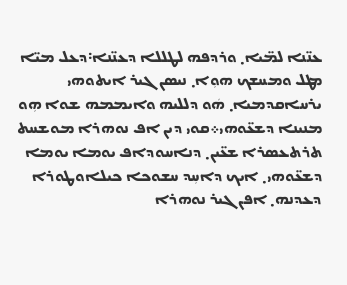ܥܢ̈ܢܐ ܠܡ̈ܝܐ܂ ܘܪܕܦܗ ܠܛܠܠܐ ܕܥܢ̈ܢܐ܃ܕܥܠ ܡܝ̈ܐ ܡܛܠ ܘܡܚܫܟ ܗܘܼܐ܂ ܢܝܣܢ ܓܝܪ ܐܝܬܘܗܝ ܝܪܚܐܩܕܡܝܐ܂ ܗܿܘ ܕܠܠܝܗ ܘܐܝܡܡܗ ܫܘܐ ܗܼܘ ܡܢܝܢܐ ܕܫܥ̈ܘܗܝ܀ܩܘܝ ܕܝܢ ܐܦ ܢܘܗܪܐ ܡܘܫܚܬ ܬܪܬܥܣܪܐ ܫܥ̈ܝܢ܂ ܕܢܐܚܘܕܐܦ ܝܘܡܐ ܝܘܡܐ ܕܫܥ̈ܘܗܝ܂ ܐܝܟ ܕܐܚܼܕ ܚܫܘܟܐ ܟܝܠܐܘܛܘܪܐ ܕܥܕܢܗ܂ ܐܦܢ ܓܝܪ ܢܘܗܪܐ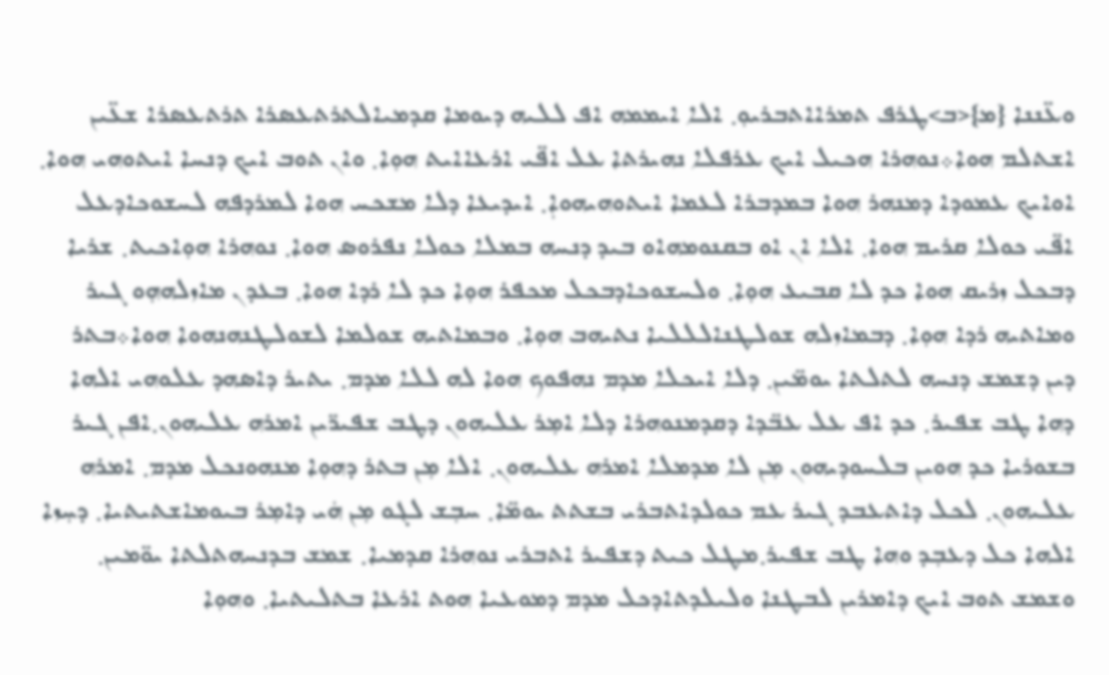ܘܥ̈ܢܢܐ ‍{ܡ‍}<ܒ‍>ܛܪܦ ܬܡܪܐܐܬܒܪܝܘܼ܂ ܐܠܐ ܐܝܡܡܗ ܐܦ ܠܠܝܗ ܕܝܘܡܐ ܩܕܡܝܐܠܬܪܬܥܣܪܐ ܬܪܬܥܣܪܐ ܫܥ̈ܝܢ ܐܫܬܠܡ ܗܘܐ܀ܢܘܗܪܐ ܗܟܝܠ ܐܝܟ ܥܪܦܠܐ ܢܗܝܪܬܐ ܥܠ ܐܦ̈ܝ ܐܪܥܐܐܝܬ ܗܘܼܐ܂ ܘܐܢ ܬܘܒ ܐܝܟ ܕܢܚܐ ܐܝܬܘܗܝ ܗܘܐ܂ ܐܘܐܝܟ ܥܡܘܕܐ ܕܡܢܗܪ ܗܘܐ ܒܡܕܒܪܐ ܠܥܡܐ ܐܝܬܘܗܝܗܘܐܼ܂ ܐܝܕܝܥܐ ܕܠܐ ܡܫܟܚ ܗܘܐ ܠܡܪܕܦܗ ܠܚܫܘܟܐܕܥܠ ܐܦ̈ܝ ܟܘܠܐ ܩܪܝܡ ܗܘܐ܂ ܐܠܐ ܐܢ ܐܘ ܒܩܢܘܡܗܐܘ ܒܝܕ ܕܢܚܗ ܒܡܠܐ ܟܘܠܐ ܢܦܪܘܣ ܗܘܐ܂ ܢܘܗܪܐ ܗܘܼܐܟܝܬ܂ ܫܪܝܐ ܕܒܟܠ ܙܪܝܩ ܗܘܐ ܟܕ ܠܐ ܩܒܝܥ ܗܘܼܐ܂ ܘܠܚܫܘܟܐܕܒܟܠ ܡܟܦܪ ܗܘܼܐ ܟܕ ܠܐ ܪܕܐ ܗܘܐ܂ ܒܥܕܢ ܡܐܙܠܗܗܼܘ ܓܝܪ ܘܡܐܬܝܗ ܪܕܐ ܗܘܼܐ܂ ܕܒܡܐܙܠܗ ܫܘܠܛܢܐܠܠܠܝܐ ܢܬܝܗܒ ܗܘܼܐ܂ ܘܒܡܐܬܝܗ ܫܘܠܡܐ ܠܫܘܠܛܢܗܢܗܘܐ ܗܘܐ܀ܒܬܪ ܕܝܢ ܕܫܡܫ ܕܢܚܗ ܠܬܠܬܐ ܝܘܡ̈ܝܢ܂ ܕܠܐ ܐܝܟܠܐ ܡܕܡ ܢܗܦܘܟ ܗܘܐ ܠܗ ܠܠܐ ܡܕܡ܂ ܝܬܝܪ ܕܐܣܗܕ ܥܠܘܗܝ ܐܠܗܐ ܕܗܐ ܛܒ ܫܦܝܪ܂ ܟܕ ܐܦ ܥܠ ܥܒ̈ܕܐ ܕܩܕܡܢܘܗܪܐ ܕܠܐ ܐܡܼܪ ܥܠܝܗܘܢ ܕܛܒ ܫܦܝܪ̈ܝܢ ܐܡܪܗ ܥܠܝܗܘܢ܂ܐܦܢ ܓܝܪ ܒܫܘܪܝܐ ܟܕ ܗܘܝܢ ܒܠܚܘܕܝܗܘܢ ܡܼܢ ܠܐ ܡܕܡܠܐ ܐܡܪܗ ܥܠܝܗܘܢ܂ ܐܠܐ ܡܼܢ ܒܬܪ ܕܗܘܼܐ ܡܢܗܘܢܟܠ ܡܕܡ܂ ܐܡܪܗ ܥܠܝܗܘܢ܂ ܠܟܠ ܕܐܬܥܒܕ ܓܝܪ ܥܡ ܟܘܠܕܐܬܒܪܝ ܒܫܬܬ ܝܘܡ̈ܐ܂ ܚܒܼܫ ܠܓܘ ܡܼܢ ܗܿܝ ܕܐܡܼܪ ܒܝܘܡܐܫܬܝܬܝܐ܂ ܕܚܼܙܐ ܐܠܗܐ ܟܠ ܕܥܒܼܕ ܘܗܐ ܛܒ ܫܦܝܪ܂ܡܛܠ ܟܝܬ ܕܫܦܝܪ ܐܬܒܪܝ ܢܘܗܪܐ ܩܕܡܝܐ܂ ܫܡܫ ܒܕܢܚܗܬܠܬܐ ܝܘ̈ܡܝܢ܂ ܘܫܡܫ ܬܘܒ ܐܝܟ ܕܐܡܪܝܢ ܠܒܛܢܐ ܘܠܝܠܕܬܐܕܟܠ ܡܕܡ ܕܡܘܥܝܐ ܗܘܬ ܐܪܥܐ ܒܬܠܝܬܝܐ܂ ܘܗܘܼܐ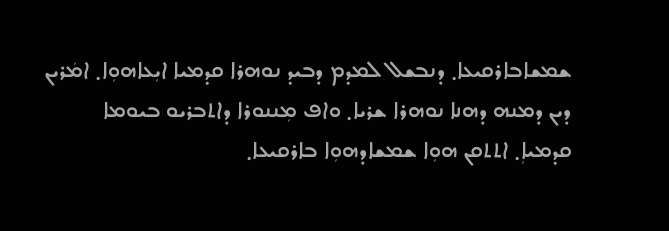ܫܡܫܐܒܐܪܩܝܥܐ܂ ܕܢܒܫܠ ܠܡܕܡ ܕܒܝܕ ܢܘܗܪܐ ܩܕܡܝܐ ܐܝܼܥܐܗܘܼܐ܂ ܐܡܿܪܝܢ ܕܝܢ ܕܡܢܗ ܕܗܢܐ ܢܘܗܪܐ ܫܪܝܐ܂ ܘܐܦ ܡܼܢܢܘܪܐ ܕܐܬܒܪܝܘ ܒܝܘܡܐ ܩܕܡܝܐܼ܂ ܐܬܬܩܢ ܗܘܼܐ ܫܡܫܐܕܗܘܼܐ ܒܐܪܩܝܥܐ܂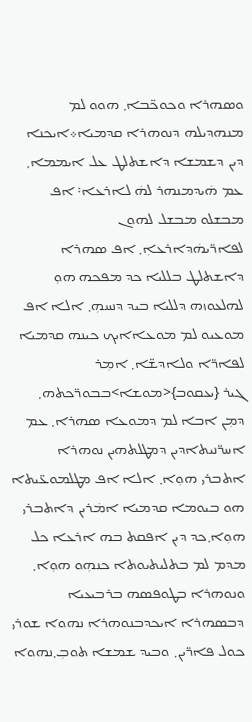ܘܣܗܪܐ ܘܟܘܟ̈ܒܐ܂ ܗܘܘ ܠܡ ܡܢܗܕܝܠܗ ܕܢܘܗܪܐ ܩܕܡܝܐ܀ܐܝܟܢܐ ܕܝܢ ܕܫܡܫܐ ܕܐܫܬܠܛ ܥܠ ܐܝܡܡܐ܂ ܥܡ ܗܿܝܕܡܢܗܪ ܠܗܿ ܠܐܪܥܐ܃ ܐܦ ܡܒܫܠܘ ܡܒܫܠ ܠܗܘܢ ܠܦܐܪ̈ܝܗܿܕܐܪܥܐܼ܂ ܐܦ ܣܗܪܐ ܕܐܫܬܠܛ ܒܠܠܝܐ ܟܕ ܡܦܟܗ ܗܘܼ ܠܗܠܥܘܙܗ ܕܠܠܝܐ ܒܝܕ ܕܢܚܗܼ܂ ܐܠܐ ܐܦ ܡܘܥܝܘ ܠܡ ܡܘܥܐܐܝܟ ܟܝܢܗ ܩܕܡܝܐ ܠܦܐܪ̈ܐ ܘܠܐܕܫ̈ܐ܂ ܐܡܼܪ ܓܝܪ ‍{ܝܥܩܘܒ‍}<ܡܘܫܐ‍>ܒܒܘܪ̈ܟܬܗ܂ ܕܡܼܢ ܐܒܐ ܠܡ ܕܡܘܥܐ ܣܗܪܐ܂ ܥܡ ܐܚܪ̈ܢܝܬܐܕܝܢ ܕܡܛܠܬܗܝܢ ܢܘܗܪܐ ܐܬܒܪܝ ܗܘܼܐ܂ ܐܠܐ ܐܦ ܡܛܠܡܘܥ̈ܝܬܐ ܗܘ ܒܝܘܡܐ ܩܕܡܝܐ ܐܡܿܪܝܢ ܕܐܬܒܪܝ ܗܘܼܐ܂ܟܕ ܕܝܢ ܐܦܩܬ ܒܗ ܐܪܥܐ ܟܠ ܡܕܡ ܠܡ ܒܬܠܝܬܝܘܬܐ ܟܢܗܼܘ ܗܘܼܐ܂ ܘܢܘܗܪܐ ܒܛܘܦܣܗ ܒܪܒܝܥܝܐ ܕܒܣܗܪܐ ܐܝܟܕܒܢܘܗܪܐ ܢܗܘܐ ܫܘܪܝ ܟܘܠ ܦܐܪ̈ܝܢ܂ ܘܒܝܕ ܫܡܫܐ ܬܘܒܼ܂ܢܗܘܐ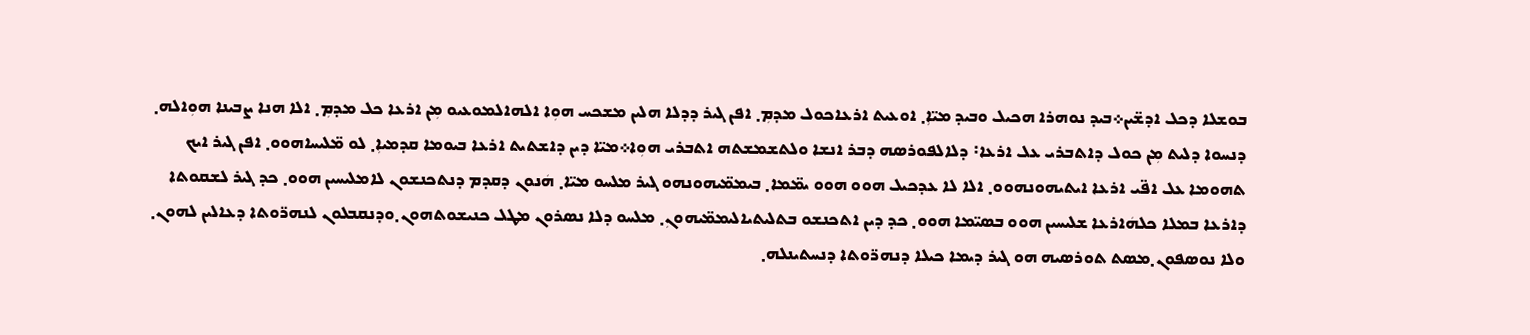ܒܘܫܠܐ ܕܟܠ ܐܕܫ̈ܝܢ܀ܒܝܕ ܢܘܗܪܐ ܗܟܝܠ ܘܒܝܕ ܡܝ̈ܐܼ܂ ܐܘܥܝܬ ܐܪܥܐܟܘܠ ܡܕܡܼ܂ ܐܦܢ ܓܝܪ ܕܕܠܐ ܗܠܝܢ ܡܫܟܚ ܗܘܼܐ ܐܠܗܐܠܡܘܥܝܘ ܡܼܢ ܐܪܥܐ ܟܠ ܡܕܡܼ܂ ܐܠܐ ܗܢܐ ܨܒܝܢܐ ܗܘܼܐܠܗ܂ ܕܢܚܘܐ ܕܠܝܬ ܡܼܢ ܟܘܠ ܕܐܬܒܪܝ ܥܠ ܐܪܥܐ܃ ܕܠܐܠܦܘܪܣܗ ܕܒܪ ܐܢܫܐ ܘܠܬܫܡܫܬܗ ܐܬܒܪܝ ܗܘܼܐ܀ܡܝ̈ܐ ܕܝܢ ܕܐܫܬܝܬ ܐܪܥܐ ܒܝܘܡܐ ܩܕܡܝܐܼ܂ ܠܘ ܡ̈ܠܝܚܐܗܘܘ܂ ܐܦܢ ܓܝܪ ܐܝܟ ܬܗܘܡܐ ܥܠ ܐܦ̈ܝ ܐܪܥܐ ܐܝܬܝܗܘܢܗܘܘ܂ ܐܠܐ ܠܐ ܥܕܟܝܠ ܗܘܘ ܗܘܘ ܝܡ̈ܡܐ܂ ܒܝܡܡ̈ܝܗܘܢܗܘ ܓܝܪ ܡܠܚܘ ܡܝ̈ܐ܂ ܗܿܢܘܢ ܕܩܕܡ ܕܢܬܟܢܫܘܢ ܠܐܡܠܝܚܝܢ ܗܘܘ܂ ܟܕ ܓܝܪ ܠܫܩܘܬܐ ܕܐܪܥܐ ܒܡܠܐ ܟܠܗܿܐܪܥܐ ܫܠܝܚܝܢ ܗܘܘ ܒܣܝ̈ܡܐ ܗܘܘ܂ ܟܕ ܕܝܢ ܐܬܟܢܫܘ ܒܬܠܝܬܝܐܠܝܡܡ̈ܝܗܘܢܼ܂ ܡܠܚܘ ܕܠܐ ܢܣܪܘܢ ܡܛܠ ܟܢܝܫܘܬܗܘܢ܂ܘܕܢܩܒܠܘܢ ܠܢܗܪ̈ܘܬܐ ܕܥܐܠܝܢ ܠܗܘܢ܂ ܘܠܐ ܢܘܣܦܘܢ܂ܡܣܬ ܬܘܪܣܝܗ ܗܘ ܓܝܪ ܕܝܡܐ ܟܝܠܐ ܕܢܗܪ̈ܘܬܐ ܕܢܚܬܝܢܠܗ܂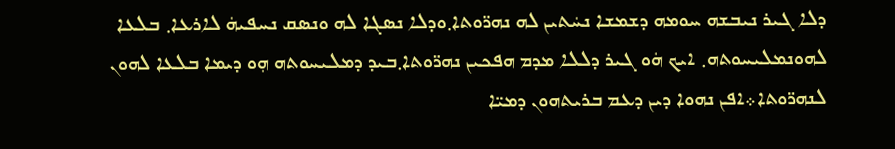ܕܠܐ ܓܝܪ ܢܝܒܫܗ ܚܘܡܗ ܕܫܡܫܐ ܢܚܿܬܝܢ ܠܗ ܢܗܪ̈ܘܬܐ܂ܘܕܠܐ ܢܣܓܐ ܠܗ ܘܢܣܩ ܢܚܦܝܗܿ ܠܐܪܥܐ܂ ܒܠܥܐ ܠܗܘܢܡܠܝܚܘܬܗ܂ ܐܝܟ ܗܿܘ ܓܝܪ ܕܠܠܐ ܡܕܡ ܗܦܟܝܢ ܢܗܪ̈ܘܬܐ܂ܒܝܕ ܕܡܠܝܚܘܬܗ ܗܼܘ ܕܝܡܐ ܒܠܥܐ ܠܗܘܢ ܠܢܗܪ̈ܘܬܐ܀ܐܦܢ ܢܗܘܐ ܕܝܢ ܕܥܡ ܒܪܝܬܗܘܢ ܕܡܝ̈ܐ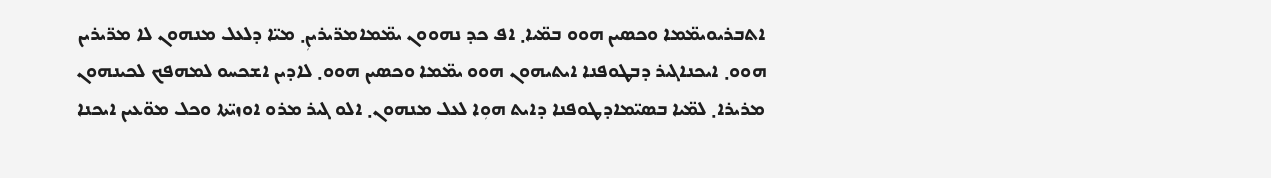ܐܬܒܪܝܘܝܡ̈ܡܐ ܘܟܣܝܢ ܗܘܘ ܒܡ̈ܝܐ܂ ܐܦ ܟܕ ܢܗܘܘܢ ܝܡ̈ܡܐܡܪ̈ܝܪܝܢܼ܂ ܡܝ̈ܐ ܕܠܥܠ ܡܢܗܘܢ ܠܐ ܡܪ̈ܝܪܝܢ ܗܘܘ܂ ܐܝܟܢܐܓܝܪ ܕܒܛܘܦܢܐ ܐܝܬܝܗܘܢ ܗܘܘ ܝܡ̈ܡܐ ܘܟܣܝܢ ܗܘܘ܂ ܠܐܕܝܢ ܐܫܟܚܘ ܠܡܗܦܟ ܠܟܝܢܗܘܢ ܡܪܝܪܐ܂ ܠܡ̈ܝܐ ܒܣܝ̈ܡܐܕܛܘܦܢܐ ܕܐܝܬ ܗܘܼܐ ܠܥܠ ܡܢܗܘܢ܂ ܐܠܘ ܓܝܪ ܡܪܘ ܐܘܙܝ̈ܬܐ ܘܟܠ ܡܘ̈ܥܝܢ ܐܝܟܢܐ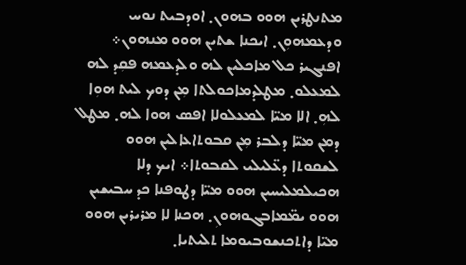ܡܬܢܛܪܝܢ ܗܘܘ ܒܗܘܢ܂ ܐܘܕܒܝܬ ܢܘܚ ܘܕܥܡܗܘܼܢ܂ ܐܝܟܢܐ ܫܬܝܢ ܗܘܘ ܡܢܗܘܢ܀ ܐܦܢܓܝܪ ܟܠ ܡܐܟܠܝܢ ܠܗ ܘܠܕܥܡܗ ܦܩܼܕ ܠܗ ܠܡܥܠܘ܂ ܡܛܠܕܡܐܟܘܠܬܐ ܡܼܢ ܕܘܟ ܠܝܬ ܗܘܼܐ ܠܗܼ܂ ܐܠܐ ܡܝ̈ܐ ܠܡܥܠܘܠܐ ܐܦܣ ܗܘܐ ܠܗ܂ ܡܛܠ ܕܡܢ ܡܝ̈ܐ ܕܠܒܪ ܡܼܢ ܩܒܘܬܐܥܐܠܝܢ ܗܘܘ ܠܫܩܘܬܐ ܕܥ̈ܠܝܠܝ ܠܩܒܘܬܐ܀ ܐܝܟ ܕܠܐ ܗܟܝܠܡܠܝܚܝܢ ܗܘܘ ܡܝ̈ܐ ܕܛܘܦܢܐ ܟܕ ܚܒܝܫܝܢ ܗܘܘ ܝܡ̈ܡܐܒܓܘܗܘܢܼ܂ ܗܟܢܐ ܠܐ ܡܪܝܪܝܢ ܗܘܘ ܡܝ̈ܐ ܕܐܬܟܢܫܘܒܝܘܡܐ ܬܠܝܬܝܐ܂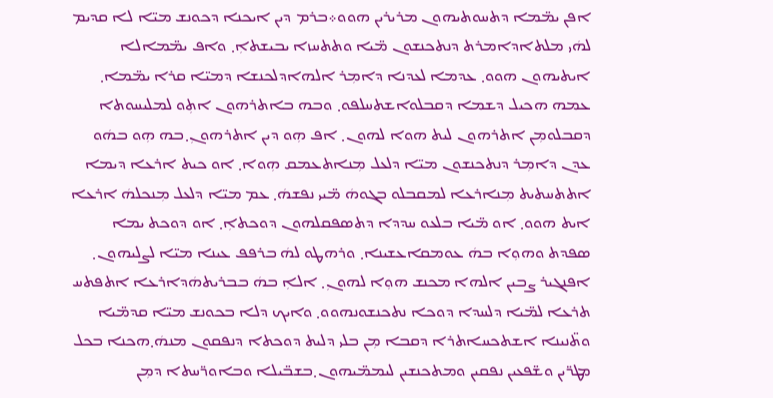ܐܦܢ ܝܡ̈ܡܐ ܕܬܚܘܬܝܗܘܢ ܡܪܝܪܝܢ ܗܘܘ܀ܒܪܡ ܕܝܢ ܐܝܟܢܐ ܕܟܘܢܫ ܡܝ̈ܐ ܠܐ ܩܕܝܡ ܠܗܿܝ ܡܠܬܐܕܐܡܪܬ ܕܢܬܟܢܫܘܢ ܡ̈ܝܐ ܘܬܬܚܙܐ ܝܒܝܫܬܐܼ܂ ܘܐܦ ܝܡ̈ܡܐܠܐ ܐܝܬܝܗܘܢ ܗܘܘ܂ ܥܕܡܐ ܠܥܕܢܐ ܕܐܡܼܪ ܐܠܗܐܕܠܟܢܫܐ ܕܡܝ̈ܐ ܩܪܐ ܝܡ̈ܡܐ܂ ܥܡܗ ܗܟܝܠ ܕܫܡܐ ܕܩܒܠܘܐܫܬܚܠܦܘ܂ ܘܒܗ ܒܐܬܪܗܘܢ ܐܬܼܘ ܠܡܠܝܚܘܬܐ ܕܩܒܠܘܡܼܢ ܐܬܪܗܘܢ ܠܝܬ ܗܘܐ ܠܗܘܢ܂ ܐܦ ܗܼܘ ܕܝܢ ܐܬܪܗܘܢܼ܂ܒܗ ܗܼܘ ܒܗܿܘ ܥܕܢ ܕܐܡܼܪ ܕܢܬܟܢܫܘܢ ܡܝ̈ܐ ܕܠܥܠ ܡܼܢܐܬܥܡܩ ܗܼܘܐ܂ ܐܘ ܟܝܬ ܐܪܥܐ ܕܝܡܐ ܐܬܬܚܬܝܬ ܡܼܢܐܪܥܐ ܠܡܩܒܠܘ ܒܓܘܗܿ ܡ̈ܝܝ ܢܦܫܗܿ܂ ܥܡ ܡܝ̈ܐ ܕܠܥܠ ܡܼܢܟܠܗܿ ܐܪܥܐ ܐܝܬ ܗܘܘ܂ ܐܘ ܡ̈ܝܐ ܒܠܥܘ ܚܕܕܐ ܕܬܣܦܩܠܗܘܢ ܕܘܟܬܐܼ܂ ܐܘ ܕܘܟܬ ܝܡܐ ܣܦܕܬ ܘܗܘܼܐ ܒܗܿ ܥܘܡܩܐܥܫܝܢܐ܂ ܘܪܗܛܘ ܠܗܿ ܒܪܦܦ ܥܝܢܐ ܡܝ̈ܐ ܠܨܠܝܗܘܢ܂ ܐܦܢܓܝܪ ܨܒܝܢ ܐܠܗܐ ܡܟܢܫ ܗܘܼܐ ܠܗܘܢܼ܂ ܐܠܐܼ ܒܗܿ ܒܒܪܝܬܗܿܕܐܪܥܐ ܐܬܦܬܚ ܬܪܥܐ ܠܡ̈ܝܐ ܕܠܚܕܐ ܕܘܟܐ ܢܬܟܢܫܘܢܗܘܘ܂ ܘܐܝܟ ܕܠܐ ܒܟܘܢܫ ܡܝ̈ܐ ܩܕܡ̈ܝܐ ܘܬ̈ܢܝܢܐ ܐܫܬܟܚܐܬܪܐ ܕܩܒܐ ܡܼܢ ܒܠܝ ܕܠܝܬ ܕܘܟܬܐ ܕܢܦܩܘܢ ܡܢܗܿ܂ܗܟܢܐ ܒܟܠ ܡܛܪ̈ܝܢ ܘܫ̈ܦܥܝܢ ܢܦܩܝܢ ܘܡܬܟܢܫܝܢ ܠܝܡܡ̈ܝܗܘܢ܂ܒܫܒ̈ܝܠܐ ܘܒܐܘܪ̈ܚܬܐ ܕܡܼܢ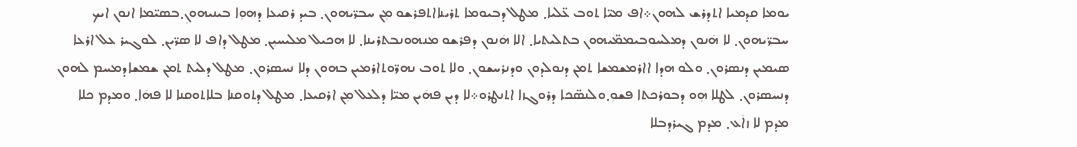ܝܘܡܐ ܩܕܡܝܐ ܐܬܕܪܫ ܠܗܘܢ܀ܐܦ ܡܝ̈ܐ ܬܘܒ ܥ̈ܠܝܐ܂ ܡܛܠ ܕܒܝܘܡܐ ܬܪܝܢܐܐܬܦܪܫܘ ܡܼܢ ܚܒܪ̈ܝܗܘܢ܂ ܒܝܕ ܪܩܝܥܐ ܕܗܘܼܐ ܒܝܢܝܗܘܢܼ܂ܒܣܝ̈ܡܐ ܐܢܘܢ ܐܝܟ ܚܒܪ̈ܝܗܘܢ܂ ܠܐ ܗܿܢܘܢ ܕܡܠܚܘܒܝܡܡ̈ܝܗܘܢ ܒܬܠܝܬܝܐ܂ ܐܠܐ ܗܿܢܘܢ ܕܦܪܫܘ ܡܢܗܘܢܒܬܪܝܢܐ܂ ܠܐ ܗܟܝܠ ܡܠܝܚܝܼܢ܂ ܡܛܠ ܕܐܦ ܠܐ ܣܪ̈ܝܢ܂ ܠܘܓܝܪ ܥܠ ܐܪܥܐ ܣܝܡܝܢ ܕܢܣܪܘܢ܂ ܘܠܘ ܗܕܐ ܐܐܪܡܫܡܫܐ ܬܡܢ ܕܢܘܠܕܘܢ ܘܕܢܪܚܫܘܢ܂ ܘܠܐ ܬܘܒ ܢܗܪ̈ܘܬܐܪܡܝܢ ܒܗܘܢ ܕܠܐ ܢܚܣܪܘܢ܂ ܡܛܠ ܕܠܝܬ ܬܡܢ ܫܡܫܐܕܡܚܡ ܠܗܘܢ ܕܢܚܣܪܘܢ܂ ܠܛܠܐ ܗܼܘ ܕܒܘܪܟܬܐ ܦܫܘܼ܂ܘܠܢܣ̈ܟܐ ܕܪܘܓܙܐ ܐܬܢܛܪܘ܀ܠܐ ܕܝܢ ܦܗܿܝܢ ܡܝ̈ܐ ܕܠܥܠ ܡܼܢ ܐܪܩܝܥܐ܂ ܡܛܠ ܕܬܘܩܢܐ ܒܠܐܬܘܩܢܐ ܠܐ ܦܗܿܐ܂ ܘܡܕܡ ܟܠܐ ܡܕܡ ܠܐ ܙܐܿܥ܂ ܡܕܡ ܓܝܪܕܒܠܐ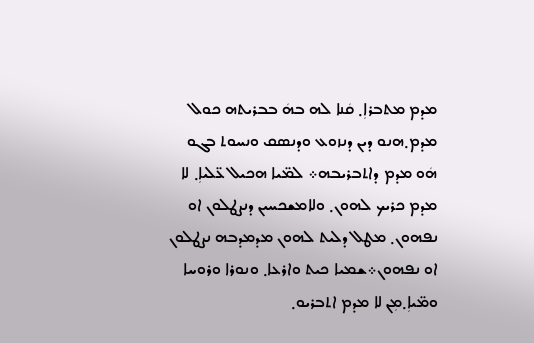ܡܕܡ ܡܬܒܪܐܼ܂ ܩܿܢܐ ܠܗ ܒܗܿ ܒܒܪܝܬܗ ܟܘܠ ܡܕܡ܂ܗܢܘ ܕܝܢ ܕܢܙܘܥ ܘܕܢܣܩ ܘܢܚܘܬ ܒܓܘ ܗܿܘ ܡܕܡ ܕܐܬܒܪܝܒܗ܀ ܠܡ̈ܝܐ ܗܟܝܠ ܥ̈ܠܝܐܼ܂ ܠܐ ܡܕܡ ܟܪܝܟ ܠܗܘܢ܂ ܘܠܐܡܫܟܚܝܢ ܕܢܨܛܠܘܢ ܐܘ ܢܦܗܘܢ܂ ܡܛܠ ܕܠܝܬ ܠܗܘܢ ܡܕܡܕܒܗ ܢܨܛܠܘܢ ܐܘ ܢܦܗܘܢ܀ܫܡܝܐ ܟܝܬ ܘܐܪܥܐ܂ ܘܢܘܪܐ ܘܪܘܚܐ ܘܡ̈ܝܐܼ܂ܡܼܢ ܠܐ ܡܕܡ ܐܬܒܪܝܘ܂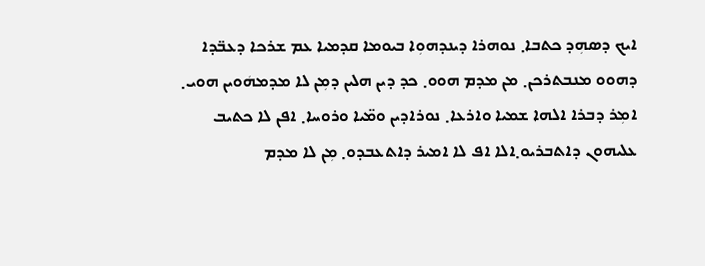ܐܝܟ ܕܣܗܼܕ ܟܬܒܐ܂ ܢܘܗܪܐ ܕܝܢܕܗܘܼܐ ܒܝܘܡܐ ܩܕܡܝܐ ܥܡ ܫܪܟܐ ܕܥܒ̈ܕܐ ܕܗܘܘ ܡܢܒܬܪܟܢ܂ ܡܢ ܡܕܡ ܗܘܘ܂ ܟܕ ܕܝܢ ܗܠܝܢ ܕܡܼܢ ܠܐ ܡܕܡܗܿܘܝܢ ܗܘܝ܂ ܐܡܼܪ ܕܒܪܐ ܐܠܗܐ ܫܡܝܐ ܘܐܪܥܐ܂ ܢܘܪܐܕܝܢ ܘܡ̈ܝܐ ܘܪܘܚܐ܂ ܐܦܢ ܠܐ ܟܬܝܒ ܥܠܝܗܘܢ ܕܐܬܒܪܝܘ܂ܐܠܐ ܐܦ ܠܐ ܐܡܝܪ ܕܐܬܥܒܕܘ܂ ܡܼܢ ܠܐ ܡܕܡ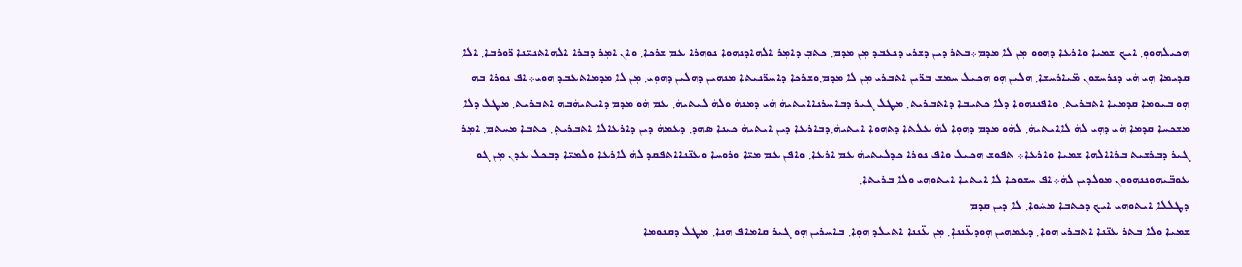ܗܟܝܠܗܘܘܼ܂ ܐܝܟ ܫܡܝܐ ܘܐܪܥܐ ܕܗܘܘ ܡܼܢ ܠܐ ܡܕܡ܀ܒܬܪ ܕܝܢ ܕܫܪܝ ܕܢܥܒܕ ܡܼܢ ܡܕܡ܂ ܟܬܒܼ ܕܐܡܼܪ ܐܠܗܐܕܢܗܘܐ ܢܘܗܪܐ ܥܡ ܫܪܟܐ܂ ܘܐܢ ܐܡܼܪ ܕܒܪܐ ܐܠܗܐܬܢܝ̈ܢܐ ܪ̈ܘܪܒܐ܂ ܐܠܐ ܩܕܝܡܐ ܗܼܝ ܗܿܝ ܕܢܪܚܫܘܢ ܡ̈ܝܐܪܚܫܐ܂ ܗܠܝܢ ܗܼܘ ܗܟܝܠ ܚܡܫ ܒܪ̈ܝܢ ܐܬܒܪܝ ܡܼܢ ܠܐ ܡܕܡ܂ܘܫܪܟܐ ܕܐܚܪ̈ܢܝܬܐ ܡܢܗܝܢ ܕܗܠܝܢ ܕܗܘܼܝ܂ ܡܼܢ ܠܐ ܡܕܡܐܬܥܒܕ ܗܘܝ܀ܐܦ ܢܘܪܐ ܒܗ ܗܼܘ ܒܝܘܡܐ ܩܕܡܝܐ ܐܬܒܪܝܬ܂ ܘܐܦܢܢܗܘܐ ܕܠܐ ܟܬܝܒܐ ܕܐܬܒܪܝܬ܂ ܡܛܠ ܓܝܪ ܕܒܐܚܪܢܐܐܝܬܝܗܿ ܗܿܝ ܕܡܢܗܿ ܘܠܗܿ ܠܝܬܝܗܿ܂ ܥܡ ܗܿܘ ܡܕܡ ܕܐܝܬܝܗܿܒܗ ܐܬܒܪܝܬ܂ ܡܛܠ ܕܠܐ ܡܫܟܚܐ ܩܕܡܐ ܗܿܝ ܕܗܼܝ ܠܗܿ ܠܐܐܝܬܝܗܿ܂ ܠܗܿܘ ܡܕܡ ܕܗܘܼܐ ܠܗܿ ܥܠܬܐ ܕܬܗܘܐ ܐܝܬܝܗܿ܂ܕܒܐܪܥܐ ܕܝܢ ܐܝܬܝܗܿ ܟܝܢܐ ܣܗܕ܂ ܕܥܡܗܿ ܕܝܢ ܕܐܪܥܐܠܐ ܐܬܒܪܝܬܼ܂ ܟܬܒܐ ܡܚܬܡ܂ ܐܡܼܪ ܓܝܪ ܕܒܪܫܝܬ ܒܪܐܐܠܗܐ ܫܡܝܐ ܘܐܪܥܐ܀ ܬܦܘܫ ܗܟܝܠ ܘܐܦ ܢܘܪܐ ܟܕܠܝܬܝܗܿ ܥܡ ܐܪܥܐ܂ ܘܐܦܢ ܥܡ ܡܝ̈ܐ ܘܪܘܚܐ ܘܥܢ̈ܢܐܐܬܦܩܕ ܠܗܿ ܠܐܪܥܐ ܘܠܡܝ̈ܐ ܕܒܟܠ ܥܕܢ ܡܼܢ ܓܘ ܥܘܒ̈ܝܗܘܢܢܗܘܘܢ ܡܘܠܕܝܢ ܠܗܿ܀ܐܦ ܚܫܘܟܐ ܠܐ ܐܝܬܝܐ ܐܝܬܘܗܝ ܘܠܐ ܒܪܝܬܐ܂
ܕܛܠܠܐ ܐܝܬܘܗܝ ܐܝܟ ܕܟܬܒܐ ܡܚܿܘܐ܂ ܠܐ ܕܝܢ ܩܕܡ
ܫܡܝܐ ܘܠܐ ܒܬܪ ܥܢ̈ܢܐ ܐܬܒܪܝ ܗܘܐ܂ ܕܥܡܗܝܢ ܗܼܘܕܥ̈ܢܢܐܼ܂ ܡܼܢ ܥ̈ܢܢܐ ܐܬܝܠܕ ܗܘܼܐ܂ ܒܐܚܪܝܢ ܗܼܘ ܓܝܪ ܩܐܡܐܦ ܗܢܐ܂ ܡܛܠ ܕܩܢܘܡܐ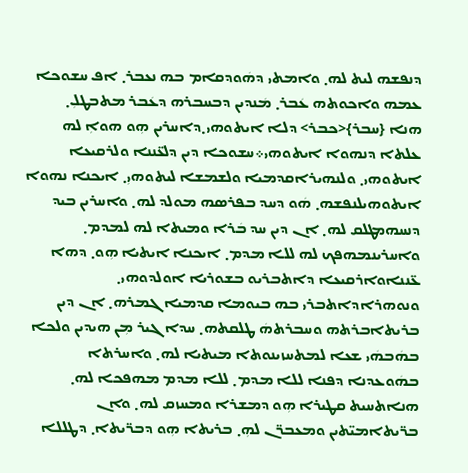ܕܢܦܫܗ ܠܝܬ ܠܗ܂ ܘܐܡܬܝ ܕܗܿܘܕܩܐܡ ܒܗ ܢܥܒܪ܂ ܐܦ ܚܫܘܟܐ ܥܡܗ ܘܐܟܘܬܗ ܥܿܒܪ܂ ܡܿܢܕܝܢ ܕܒܚܒܪܗ ܕܥܿܒܪ ܡܬܒܛܠܼ܂ ܗܢܐ ‍{ܚܒܪ‍}<ܟܒܪ‍> ܕܠܐ ܐܝܬܘܗܝ܂ܕܐܚܪܝܢ ܗܼܘ ܗܘܐܼ ܠܗ ܥܠܬܐ ܕܢܗܘܐ ܐܝܬܘܗܝ܀ܚܫܘܟܐ ܕܝܢ ܕܠܥ̈ܢܢܐ ܘܠܪܩܝܥܐ ܐܝܬܘܗܝ܂ ܘܠܢܗܝܪܐܩܕܡܝܐ ܘܠܫܡܫܐ ܠܝܬܘܗܝܼ܂ ܐܝܟܢܐ ܢܗܘܐ ܐܝܬܘܗܝܠܢܦܫܗ܂ ܗܿܘ ܕܚܕ ܒܦܪܣܗ ܡܘܠܕ ܠܗ܂ ܘܐܚܪܝܢ ܒܝܕ ܕܢܚܗܡܛܠܩ ܠܗ܂ ܐܢ ܕܝܢ ܚܕ ܒܿܪܐ ܘܡܝܬܐ ܠܗ ܠܡܕܡ܂ ܘܐܚܪܝܢܡܗܦܟ ܠܗ ܠܠܐ ܡܕܡ܂ ܐܝܟܢܐ ܐܝܬܝܐ ܗܼܘ܂ ܕܗܐ ܥ̈ܢܢܐܘܐܪܩܝܥܐ ܕܐܬܒܪܝܘ ܒܫܘܪܝܐ ܐܘܠܕܘܗܝ܂ ܘܢܘܗܪܐܕܐܬܒܪܝ ܒܗ ܒܝܘܡܐ ܩܕܡܝܐ ܓܡܪܗ܂ ܐܢ ܕܝܢ ܒܪܝܬܐܒܪܬܗ ܘܚܒܪܬܗܿ ܛܠܩܬܗ܂ ܚܕܐ ܓܝܪ ܡܼܢ ܗܝܕܝܢ ܘܠܟܐ ܒܗܿܒܗܿܝ ܫܥܐ ܠܡܬܚܙܝܢܘܬܐ ܡܝܬܝܐ ܠܗ܂ ܘܐܚܪܬܐ ܒܗܿܘܥܕܢܐ ܕܦܢܐ ܠܠܐ ܡܕܡ܂ ܠܠܐ ܡܕܡ ܡܗܦܟܐ ܠܗ܂ ܗܢܐܬܚܝܬ ܩܛܝܪܐ ܗܼܘ ܕܡܫܪܐ ܘܡܚܙܩ ܠܗ܂ ܘܐܢ ܒܪ̈ܝܬܐܡܝ̈ܬܝܢ ܘܡܥܒܪ̈ܢ ܠܗܼ܂ ܒܪܝܬܐ ܗܼܘ ܕܒܪ̈ܝܬܐ܂ ܕܛܠܠܐ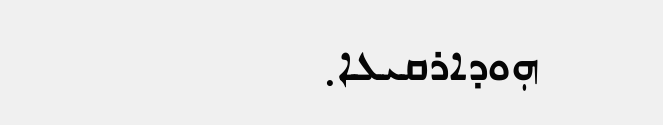ܗܼܘܕܐܪܩܝܥܐ܂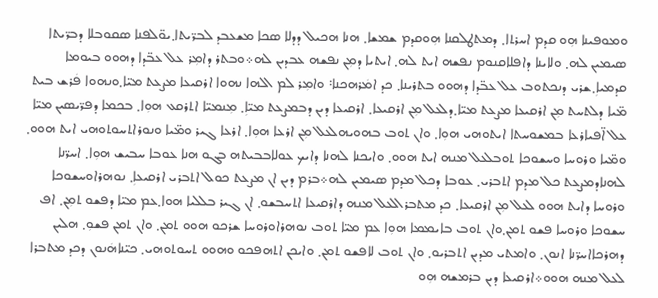ܘܡܘܦܝܢܐ ܗܼܘ ܩܕܡ ܐܚܪܬܐ܂ ܕܡܬܛܠܩܢܐ ܗܼܘܩܕܡ ܫܡܫܐ܂ ܗܢܐ ܗܟܝܠ ܕܕܠܐ ܣܟܐ ܡܫܥܒܕ ܠܒܪ̈ܝܬܐ܂ܝܘ̈ܠܦܢܐ ܣܩܘܒܠܐ ܕܒܪ̈ܝܬܐ ܣܝܡܝܢ ܠܗ܂ ܘܠܐܝܢܐ ܕܐܦܠܐܩܢܘܡ ܢܦܫܗ ܐܝܬ ܠܗ܂ ܐܝܬܝܐ ܕܡܼܢ ܢܦܫܗ ܥܒܕܝܢ ܠܗ܀ܘܒܬܪ ܕܐܡܼܪ ܥܠ ܥܒ̈ܕܐ ܕܗܘܘ ܒܝܘܡܐ ܩܕܡܝܐܼ܂ܫܪܝ ܕܢܟܬܘܒ ܥܠ ܥܒ̈ܕܐ ܕܗܘܘ ܒܬܪܝܢܐ܂ ܟܕ ܐܡܿܪܗܟܢܐ܃ ܘܐܡܼܪ ܠܡ ܐܠܗܐ ܢܗܘܐ ܐܪܩܝܥܐ ܡܨܥܬ ܡܝ̈ܐ܂ܘܢܗܘܐ ܦܿܪܫ ܒܝܬ ܡ̈ܝܐ ܕܠܬܚܬ ܡܼܢ ܐܪܩܝܥܐ ܡܨܥܬ ܡܝ̈ܐ܂ܕܠܥܠ ܡܼܢ ܐܪܩܝܥܐ܂ ܐܪܩܝܥܐ ܕܝܢ ܕܒܡܨܥܬ ܡܝ̈ܐܼ܂ ܡܼܢܡܝ̈ܐ ܐܬܪܩܥ ܗܘܼܐ܂ ܒܟܡܐ ܕܦܪ̈ܝܣܝܢ ܡܝ̈ܐ ܥܠ ܐ̈ܦܝܐܪܥܐ ܒܡܫܘܚܬܐ ܐܝܬܘܗܝ ܗܘܼܐ܂ ܘܐܢ ܬܘܒ ܒܗܘܝܗܠܥܠ ܡܼܢ ܐܪܥܐ ܗܘܼܐ܂ ܐܪܥܐ ܓܝܪ ܘܡ̈ܝܐ ܘܢܘܪܐܬܚܘܬܘܗܝ ܐܝܬ ܗܘܘ܂ ܘܡ̈ܝܐ ܘܪܘܚܐ ܘܚܫܘܟܐ ܬܘܒܠܥܠ ܡܢܗ ܐܝܬ ܗܘܘ܂ ܘܐܝܟܢܐ ܠܗܢܐ ܕܐܝܟ ܥܘܠܐܒܒܝܬܗ ܒܓܘ ܗܢܐ ܥܘܒܐ ܚܒܝܫ ܗܘܼܐ܂ ܐܚܪ̈ܢܐ ܠܗܢܐܕܡܨܥܬ ܟܠ ܡܕܡ ܐܬܒܪܝ܂ ܥܘܒܐ ܕܟܠ ܡܕܡ ܣܝܡܝܢ ܠܗ܀ܒܪܡ ܕܝܢ ܐܢ ܡܨܥܬ ܟܘܠ ܐܬܒܪܝ ܐܪܩܝܥܐܼ܂ ܢܘܗܪܐܘܚܫܘܟܐ ܘܪܘܚܐ ܕܐܝܬ ܗܘܘ ܠܥܠ ܡܼܢ ܐܪܩܝܥܐ܂ ܟܕ ܡܬܒܪܐܠܥܠ ܡܢܗ ܕܐܪܩܝܥܐ ܐܬܚܒܫܘ܂ ܐܢ ܓܝܪ ܒܠܠܝܐ ܗܘܐ܂ܥܡ ܡܝ̈ܐ ܕܦܫܘ ܬܡܼܢ܂ ܐܦ ܚܫܘܟܐ ܘܪܘܚܐ ܦܫܘ ܬܡܢ܂ܘܐܢ ܬܘܒ ܒܐܝܡܡܐ ܗܘܼܐ ܥܡ ܡܝ̈ܐ ܬܘܒ ܢܘܗܪܐܘܪܘܚܐ ܫܪܟܘ ܗܘܘ ܬܡܢ܂ ܘܐܢ ܬܡܢ ܦܫܘܼ܂ ܗܠܝܢ ܕܗܪܟܐܐܚܪ̈ܢܐ ܐܢܘܢ܂ ܘܐܡܬܝ ܡܕܝܢ ܐܬܒܪܝܘ܂ ܘܐܢ ܬܘܒ ܠܐܦܫܘ ܬܡܢ܂ ܘܐܝܟܢ ܐܬܗܦܟܘ ܘܗܘܘ ܬܚܘܬܘܗܝ܂ ܟܝ̈ܢܐܗܿܢܘܢ ܕܟܕ ܡܬܒܪܐ ܠܥܠ ܡܢܗ ܗܘܘ܀ܐܪܩܝܥܐ ܕܝܢ ܒܪܡܫܗ ܗܼܘ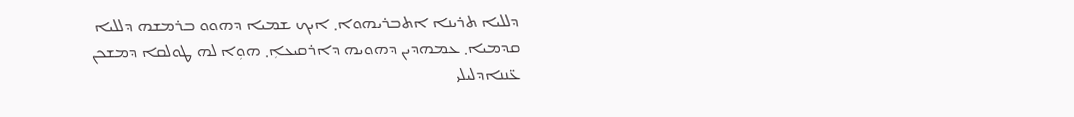ܕܠܠܝܐ ܬܪܝܢܐ ܐܬܒܪܝܗܘܐ܂ ܐܝܟ ܫܡܝܐ ܕܗܘܘ ܒܪܡܫܗ ܕܠܠܝܐ ܩܕܡܝܐ܂ ܥܡܗܕܝܢ ܕܗܘܝܗ ܕܐܪܩܝܥܐܼ܂ ܗܘܼܐ ܠܗ ܛܘܠܩܐ ܕܡܫܟܢ ܥ̈ܢܢܐܕܠܝܠܝ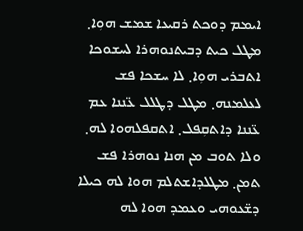ܐܝܡܡ ܕܘܟܬ ܪܩܝܥܐ ܫܡܫ ܗܘܼܐ܂ ܡܛܠ ܟܝܬ ܕܒܝܬܢܘܗܪܐ ܠܚܫܘܟܐ ܐܬܒܪܝ ܗܘܼܐ܂ ܠܐ ܚܫܟܐ ܦܫ ܠܥܠܡܢܗ܂ ܡܛܠ ܕܛܠܠ ܥ̈ܢܢܐ ܥܡ ܥ̈ܢܢܐ ܕܐܬܩܼܦܠ܂ ܐܬܩܦܠܗܘܐ ܠܗ܂ ܘܠܐ ܬܘܒ ܡܢ ܗܢܐ ܢܘܗܪܐ ܦܫ ܬܡܢ܂ ܡܛܠܕܐܫܬܠܡ ܗܘܐ ܠܗ ܟܝܠܐ ܕܫ̈ܥܘܗܝ ܘܥܡܕ ܗܘܐ ܠܗ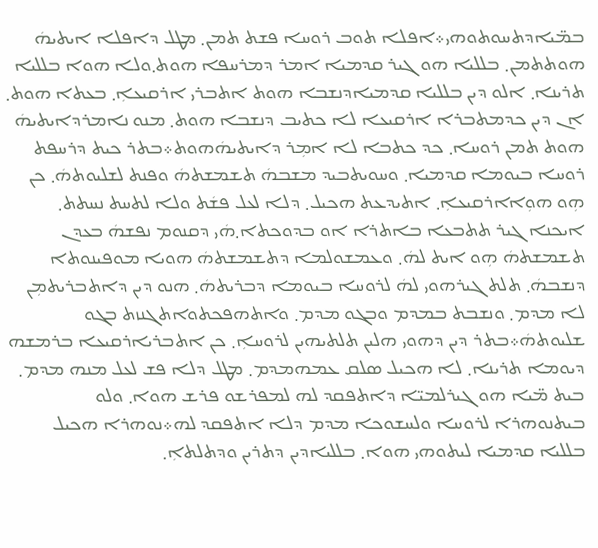ܒܡ̈ܝܐܕܬܚܘܬܘܗܝ܀ܐܦܠܐ ܬܘܒ ܪܘܚܐ ܦܫܬ ܬܡܢ܂ ܡܛܠ ܕܐܦܠܐ ܐܝܬܝܗܿ ܗܘܬܬܡܢ܂ ܒܠܠܝܐ ܗܘ ܓܝܪ ܩܕܡܝܐ ܐܡܪ ܕܡܪܚܦܐ ܗܘܬ܂ܘܠܐ ܗܘܐ ܒܠܠܝܐ ܬܪܝܢܐ܂ ܐܠܘ ܕܝܢ ܒܠܠܝܐ ܩܕܡܝܐܕܢܫܒܐ ܗܘܬ ܐܬܒܪܝ ܐܪܩܝܥܐܼ܂ ܒܥܬܐ ܗܘܬ܂ ܐܢ ܕܝܢ ܟܕܡܬܒܪܐ ܐܪܩܝܥܐ ܠܐ ܟܬܝܒ ܕܢܫܒܐ ܗܘܬ܂ ܡܢܘ ܢܐܡܪܕܐܝܬܝܗܿ ܗܘܬ ܬܡܢ ܪܘܚܐ܂ ܟܕ ܟܬܒܐ ܠܐ ܐܡܼܪ ܕܐܝܬܝܗܿܗܘܬ܀ܒܬܪ ܟܝܬ ܕܪܚܦܬ ܪܘܚܐ ܒܝܘܡܐ ܩܕܡܝܐ܂ ܘܚܘܝܬܒܝܕ ܡܫܒܗܿ ܬܫܡܫܬܗܿ ܘܦܢܬ ܠܫܠܝܘܬܗܿ܂ ܟܢ ܗܼܘ ܗܘܼܐܐܪܩܝܥܐܼ܂ ܐܬܝܕܥܬ ܗܟܝܠ܂ ܕܠܐ ܠܥܠ ܦܫܿܬ ܘܠܐ ܠܬܚܬ ܢܚܬܬ܂ ܐܝܟܢܐ ܓܝܪ ܬܬܒܥܐ ܒܐܬܪܐ ܐܘ ܒܕܘܟܬܐ܂ܗܿܝ ܕܩܢܘܡ ܢܦܫܗܿ ܒܥܕܢ ܬܫܡܫܬܗܿ ܗܼܘ ܐܝܬ ܠܗܿ܂ ܘܥܡܫܘܠܡܐ ܕܬܫܡܫܬܗܿ ܗܘܝܐ ܡܘܦܝܢܘܬܐ ܕܢܫܒܗܿ܂ ܬܠܬ ܓܝܪܗܘܝ ܠܗܿ ܠܪܘܚܐ ܒܝܘܡܐ ܕܒܪܝܬܗܿ܂ ܗܢܘ ܕܝܢ ܕܐܬܒܪܝܬܡܼܢ ܠܐ ܡܕܡ܂ ܘܢܫܒܬ ܒܡܕܡ ܘܒܓܘ ܡܕܡ܂ ܘܐܬܗܦܟܬܘܐܬܓܢܙܬ ܒܓܘ ܫܠܝܘܬܗܿ܀ܒܬܪ ܕܝܢ ܕܗܘܝ ܗܠܝܢ ܬܠܬܝܗܝܢ ܠܪܘܚܐܼ܂ ܟܢ ܐܬܒܪܝܐܪܩܝܥܐ ܒܪܡܫܗ ܕܝܘܡܐ ܬܪܝܢܐ܂ ܠܐ ܗܟܝܠ ܣܠܩ ܥܡܗܡܕܡ܂ ܡܛܠ ܕܠܐ ܦܫ ܠܥܠ ܡܢܗ ܡܕܡ܂ ܒܝܬ ܡ̈ܝܐ ܗܘ ܓܝܪܠܡܝ̈ܐ ܕܐܬܦܩܕ ܠܗ ܠܡܦܪܫܘ ܦܪܫ ܗܘܐ܂ ܘܠܘ ܒܝܬܢܘܗܪܐ ܠܪܘܚܐ ܘܠܚܫܘܟܐ ܡܕܡ ܕܠܐ ܐܬܦܩܕ ܠܗ܀ܢܘܗܪܐ ܗܟܝܠ ܒܠܠܝܐ ܩܕܡܝܐ ܠܝܬܘܗܝ ܗܘܐ܂ ܒܠܠܝܐܕܝܢ ܕܬܪܝܢ ܘܕܬܠܬܐܼ܂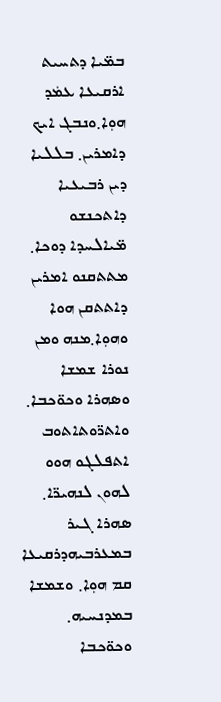ܒܡ̈ܝܐ ܕܬܚܝܬ ܐܪܩܝܥܐ ܥܡܿܕ ܗܘܼܐ܂ܘܢܒܓ ܐܝܟ ܕܐܡܪܝܢ܂ ܒܠܠܝܐ ܕܝܢ ܪܒܝܥܝܐ ܕܐܬܟܢܫܘ ܡ̈ܝܐܠܚܕܐ ܕܘܟܐ܂ ܡܬܬܩܢܘ ܐܡܪܝܢ ܕܐܬܬܩܢ ܗܘܐ ܘܗܘܼܐ܂ܡܢܗ ܘܡܢ ܢܘܪܐ ܫܡܫܐ ܘܣܗܪܐ ܘܟܘ̈ܟܒܐ܂ ܘܐܬܪ̈ܘܬܐܬܘܒ ܐܬܦܠܓܘ ܗܘܘ ܠܗܘܢ ܠܢܗܝܪ̈ܐ܂ ܣܗܪܐ ܓܝܪ ܒܡܥܪܒܝܗܕܪܩܝܥܐ ܩܡ ܗܘܼܐ܂ ܘܫܡܫܐ ܒܡܕܢܚܝܗ܂ ܘܟܘ̈ܟܒܐ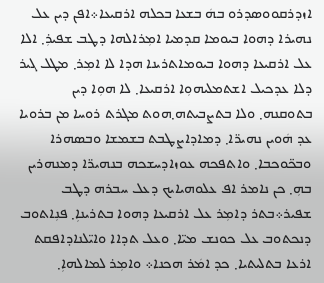ܐܙܕܪܩܘܘܣܕܪܘ ܒܗܿ ܒܫܥܐ ܒܟܠܗ ܐܪܩܝܥܐ܀ܐܦܢ ܕܝܢ ܥܠ ܢܗܝܪܐ ܕܗܘܐ ܒܝܘܡܐ ܩܕܡܝܐ ܐܡܼܪܐܠܗܐ ܕܛܒ ܫܦܝܪܼ܂ ܐܠܐ ܥܠ ܐܪܩܝܥܐ ܕܗܘܐ ܒܝܘܡܐܬܪܝܢܐ ܗܕܐ ܠܐ ܐܡܼܪ܂ ܡܛܠ ܓܝܪ ܕܠܐ ܥܕܟܝܠ ܐܫܬܡܠܝܗܘܼܐ ܐܪܩܝܥܐ܂ ܠܐ ܗܘܼܐ ܕܝܢ ܒܬܘܩܢܗ܂ ܘܠܐ ܒܬܨܒܝܬܗ܂ܗܘܬ ܡܓܪܬ ܪܘܚܐ ܡܢ ܒܪܘܝܐ ܥܕ ܗܿܘܝܢ ܢܗܝܪ̈ܐ܂ ܕܡܐܕܐܨܛܒܬ ܒܫܡܫܐ ܘܒܣܗܪܐ ܘܒܟ̈ܘܟܒܐ܂ ܘܐܬܦܟܗ ܥܘܙܐܕܚܫܟܗ ܒܢܗܝܪ̈ܐ ܕܡܢܗܪܝܢ ܒܗܼ܂ ܟܢ ܢܐܡܪ ܐܦ ܥܠܘܗܝܐܝܟ ܕܥܠ ܚܒܪܗ ܕܛܒ ܫܦܝܪ܀ܒܬܪ ܕܐܡܼܪ ܥܠ ܐܪܩܝܥܐ ܕܗܘܐ ܒܬܪܝܢܐܼ܂ ܦܢܼܐܬܘܒ ܕܢܟܬܘܒ ܥܠ ܟܘܢܫ ܡܝ̈ܐ܂ ܘܥܠ ܬܕܐܐ ܘܐܝ̈ܠܢܐܕܐܦܩܬ ܐܪܥܐ ܒܬܠܝܬܝܐ܂ ܟܕ ܐܡܿܪ ܗܟܢܐ܀ ܘܐܡܼܪ ܠܡܐܠܗܐܼ܂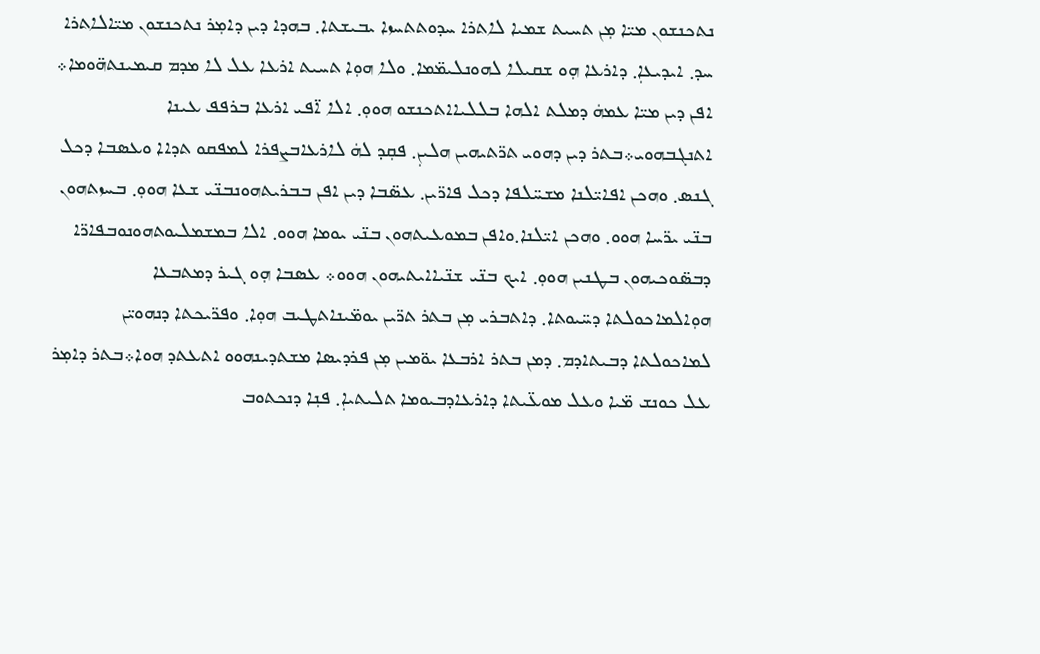ܢܬܟܢܫܘܢ ܡܝ̈ܐ ܡܼܢ ܬܚܝܬ ܫܡܝܐ ܠܐܬܪܐ ܚܕܘܬܬܚܙܐ ܝܒܝܫܬܐ܂ ܒܗܕܐ ܕܝܢ ܕܐܡܼܪ ܢܬܟܢܫܘܢ ܡܝ̈ܐܠܐܬܪܐ ܚܕ܂ ܐܝܕܝܥܐܼ܂ ܕܐܪܥܐ ܗܼܘ ܫܩܝܠܐ ܠܗܘܢܠܝܡ̈ܡܐ܂ ܘܠܐ ܗܘܼܐ ܬܚܝܬ ܐܪܥܐ ܥܠ ܠܐ ܡܕܡ ܩܝܡܝܢܬܗ̈ܘܡܐ܀ ܐܦܢ ܕܝܢ ܡܝ̈ܐ ܥܡܗܿ ܕܡܠܬ ܐܠܗܐ ܒܠܠܝܐܐܬܟܢܫܘ ܗܘܘܼ܂ ܐܠܐ ܐ̈ܦܝ ܐܪܥܐ ܒܪܦܦ ܥܝܢܐ ܐܬܢܓܒܗܘܝ܀ܒܬܪ ܕܝܢ ܕܗܘܝ ܬܪ̈ܬܝܗܝܢ ܗܠܝܢܼ܂ ܦܩܼܕ ܠܗܿ ܠܐܪܥܐܒܨܦܪܐ ܠܡܦܩܘ ܬܕܐܐ ܘܥܣܒܐ ܕܟܠ ܓܢܣ܂ ܘܗܟܢ ܐܦܐܝ̈ܠܢܐ ܡܫܚ̈ܠܦܐ ܕܟܠ ܦܐܪ̈ܝܢ܂ ܥܣ̈ܒܐ ܕܝܢ ܐܦܢ ܒܒܪܝܬܗܘܢܒܢ̈ܝ ܫܥܐ ܗܘܘܼ܂ ܒܚܙܬܗܘܢ ܒܢ̈ܝ ܝܪ̈ܚܐ ܗܘܘ܂ ܘܗܟܢ ܐܝ̈ܠܢܐ܂ܘܐܦܢ ܒܡܘܥܝܬܗܘܢ ܒܢ̈ܝ ܝܘܡܐ ܗܘܘ܂ ܐܠܐ ܒܡܫܡܠܝܘܬܗܘܢܘܒܦܐܪ̈ܐ ܕܒܣ̈ܘܟܝܗܘܢ ܒܛܢܝܢ ܗܘܘܼ܂ ܐܝܟ ܒܢ̈ܝ ܫܢ̈ܝܐܐܝܬܝܗܘܢ ܗܘܘ܀ ܥܣܒܐ ܗܼܘ ܓܝܪ ܕܡܬܒܥܐ ܗܘܼܐܠܡܐܟܘܠܬܐ ܕܚ̈ܝܘܬܐ܂ ܕܐܬܒܪܝ ܡܼܢ ܒܬܪ ܬܪ̈ܝܢ ܝܘܡ̈ܝܢܐܬܛܝܒ ܗܘܼܐ܂ ܘܦܪ̈ܝܟܬܐ ܕܢܗܘܝ̈ܢ ܠܡܐܟܘܠܬܐ ܕܒܝܬܐܕܡ܂ ܕܡܢ ܒܬܪ ܐܪܒܥܐ ܝܘ̈ܡܝܢ ܡܼܢ ܦܪܕܝܣܐ ܡܫܬܕܝܢܗܘܘ ܐܬܥܬܕ ܗܘܐ܀ܒܬܪ ܕܐܡܼܪ ܥܠ ܟܘܢܫ ܡ̈ܝܐ ܘܥܠ ܡܘܥ̈ܝܬܐ ܕܐܪܥܐܕܒܝܘܡܐ ܬܠܝܬܝܐܼ܂ ܦܢܼܐ ܕܢܟܬܘܒ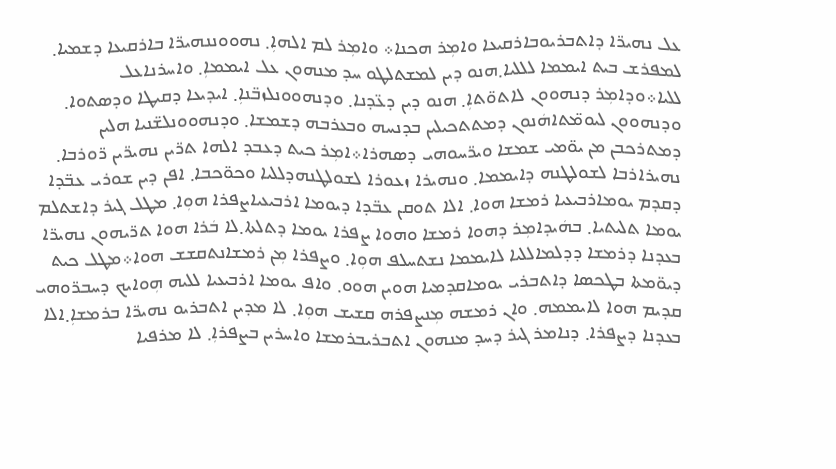ܥܠ ܢܗܝܪ̈ܐ ܕܐܬܒܪܝܘܒܐܪܩܝܥܐ ܘܐܡܼܪ ܗܟܢܐ܀ ܘܐܡܼܪ ܠܡ ܐܠܗܐܼ܂ ܢܗܘܘܢܢܗܝܪ̈ܐ ܒܐܪܩܝܥܐ ܕܫܡܝܐ܂ ܠܡܦܪܫ ܒܝܬ ܐܝܡܡܐ ܠܠܠܝܐ܂ܗܢܘ ܕܝܢ ܠܡܫܬܠܛܘ ܚܕ ܡܢܗܘܢ ܥܠ ܐܝܡܡܐܼ܂ ܘܐܚܪܢܐܥܠ ܠܠܝܐ܀ܘܕܐܡܼܪ ܕܢܗܘܘܢ ܠܐܬܘ̈ܬܐܼ܂ ܗܢܘ ܕܝܢ ܕܥ̈ܕܢܐ܂ ܘܕܢܗܘܘܢܠܙܒ̈ܢܐܼ܂ ܐܝܕܝܥܐ ܕܩܝܛܐ ܘܕܣܬܘܐ܂ ܘܕܢܗܘܘܢ ܠܝܘܡ̈ܬܐܗܿܢܘܢ ܕܡܬܬܟܝܠܝܢ ܒܕܢܚܗ ܘܒܥܪܒܗ ܕܫܡܫܐ܂ ܘܕܢܗܘܘܢܠܫ̈ܢܝܐ ܗܠܝܢ ܕܡܬܪܟܒܢ ܡܢ ܝܘ̈ܡܝ ܫܡܫܐ ܘܝܪ̈ܚܘܗܝ ܕܣܗܪܐ܀ܐܡܼܪ ܟܝܬ ܕܥܒܕ ܐܠܗܐ ܬܪ̈ܝܢ ܢܗܝܪ̈ܝܢ ܪ̈ܘܪܒܐ܂ ܢܗܝܪܐܪܒܐ ܠܫܘܠܛܢܗ ܕܐܝܡܡܐ܂ ܘܢܗܝܪܐ ܙܥܘܪܐ ܠܫܘܠܛܢܗܕܠܠܝܐ ܘܟܘ̈ܟܒܐ܂ ܐܦܢ ܕܝܢ ܫܘܪܝ ܥܒ̈ܕܐ ܕܩܕܡ ܝܘܡܐܪܒܝܥܝܐ ܪܡܫܐ ܗܘܐ܂ ܐܠܐ ܬܘܩܢ ܥܒ̈ܕܐ ܕܝܘܡܐ ܐܪܒܝܥܝܐܨܦܪܐ ܗܘܼܐ܂ ܡܛܠ ܓܝܪ ܕܐܫܬܠܡ ܝܘܡܐ ܬܠܝܬܝܐ܂ ܒܗܿܝܕܐܡܼܪ ܕܗܘܐ ܪܡܫܐ ܘܗܘܐ ܨܦܪܐ ܝܘܡܐ ܕܬܠܬܐ܂ܠܐ ܒܿܪܐ ܗܘܐ ܬܪ̈ܝܗܘܢ ܢܗܝܪ̈ܐ ܒܥܕܢܐ ܕܪܡܫܐ ܕܕܠܡܐܠܠܝܐ ܠܐܝܡܡܐ ܢܫܬܚܠܦ ܗܘܼܐ܂ ܘܨܦܪܐ ܡܼܢ ܪܡܫܐܢܬܩܫܫ ܗܘܐ܀ܡܛܠ ܟܝܬ ܕܝܘ̈ܡܬܐ ܒܛܟܣܐ ܕܐܬܒܪܝ ܝܘܡܐܩܕܡܝܐ ܗܘܝܢ ܗܘܘ܂ ܘܐܦ ܝܘܡܐ ܐܪܒܝܥܝܐ ܠܠܝܗ ܗܼܘܐܝܟ ܕܚܒܪ̈ܘܗܝ ܩܕܝܡ ܗܘܐ ܠܐܝܡܡܗ܂ ܘܐܢ ܪܡܫܗ ܡܼܢܨܦܪܗ ܩܫܝܫ ܗܘܼܐ܂ ܠܐ ܡܕܝܢ ܐܬܒܪܝܘ ܢܗܝܪ̈ܐ ܒܪܡܫܐܼ܂ܐܠܐ ܒܥܕܢܐ ܕܨܦܪܐ܂ ܕܢܐܡܪ ܓܝܪ ܕܚܕ ܡܢܗܘܢ ܐܬܒܪܝܒܪܡܫܐ ܘܐܚܪܝܢ ܒܨܦܪܐܼ܂ ܠܐ ܡܪܦܝܐ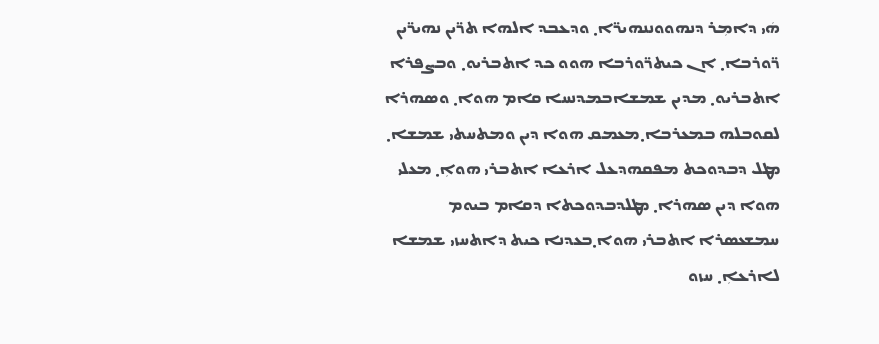ܗܿܝ ܕܐܡܼܪ ܕܢܗܘܘܢܢܗܝܪ̈ܐ܂ ܘܕܥܒܕ ܐܠܗܐ ܬܪ̈ܝܢ ܢܗܝܪ̈ܝܢ ܪ̈ܘܪܒܐ܂ ܐܢ ܟܝܬܪ̈ܘܪܒܐ ܗܘܘ ܟܕ ܐܬܒܪܝܘ܂ ܘܒܨܦܪܐ ܐܬܒܪܝܘ܂ ܡܕܝܢ ܫܡܫܐܒܡܕܢܚܐ ܩܐܡ ܗܘܐ܂ ܘܣܗܪܐ ܠܩܘܒܠܗ ܒܡܥܪܒܐ܂ܡܥܡܩ ܗܘܐ ܕܝܢ ܘܡܬܚܬܝ ܫܡܫܐ܂ ܡܛܠ ܕܒܕܘܟܬ ܡܦܩܗܕܥܠ ܐܪܥܐ ܐܬܒܪܝ ܗܘܐܼ܂ ܡܥܠܝ ܗܘܐ ܕܝܢ ܣܗܪܐ܂ ܡܛܠܕܒܕܘܟܬܐ ܕܩܐܡ ܒܝܘܡ ܚܡܫܥܣܪܐ ܐܬܒܪܝ ܗܘܐ܂ܒܥܕܢܐ ܟܝܬ ܕܐܬܚܙܝ ܫܡܫܐ ܠܐܪܥܐܼ܂ ܚܙܘ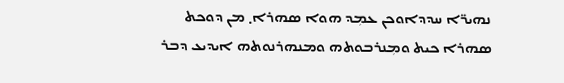ܢܗܝܪ̈ܐ ܚܕܕܐܘܟܢ ܥܡܼܕ ܗܘܐ ܣܗܪܐ܂ ܡܢ ܕܘܟܬ ܣܗܪܐ ܟܝܬ ܘܡܼܢܪܒܘܬܗ ܘܡܢܗܪܢܘܬܗ ܐܝܕܝܥ ܕܒܪ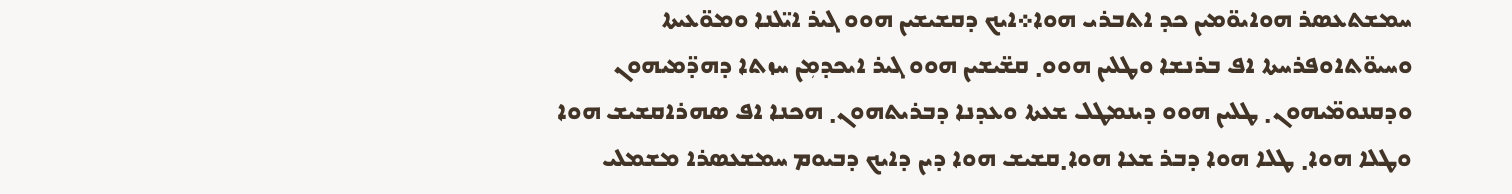ܚܡܫܬܥܣܪ ܗܘܐܝܘ̈ܡܝܢ ܟܕ ܐܬܒܪܝ ܗܘܐ܀ܐܝܟ ܕܩܫܝܫܝܢ ܗܘܘ ܓܝܪ ܐܝ̈ܠܢܐ ܘܡܘ̈ܥܝܬܐ ܘܚܝܘ̈ܬܐܘܦܪܚܬܐ ܐܦ ܒܪܢܫܐ ܘܛܠܝܢ ܗܘܘ܂ ܩܫ̈ܝܫܝܢ ܗܘܘ ܓܝܪ ܐܝܟܕܡܼܢ ܚܙܬܐ ܕܗܕ̈ܡܝܗܘܢ ܘܕܩܢܘܡ̈ܝܗܘܢ܂ ܛܠܝܢ ܗܘܘ ܕܝܢܡܛܠ ܫܥܬܐ ܘܥܕܢܐ ܕܒܪܝܬܗܘܢ܂ ܗܟܢܐ ܐܦ ܣܗܪܐܩܫܝܫ ܗܘܐ ܘܛܠܐ ܗܘܐ܂ ܛܠܐ ܗܘܐ ܕܒܪ ܫܥܐ ܗܘܐ܂ܩܫܝܫ ܗܘܐ ܕܝܢ ܕܐܝܟ ܕܒܝܘܡ ܚܡܫܥܣܪܐ ܡܫܡܠܝ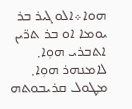ܗܘܐ܀ܐܠܘ ܓܝܪ ܒܪ ܝܘܡܐ ܐܘ ܒܪ ܬܪ̈ܝܢ ܐܬܒܪܝ ܗܘܼܐ܂ ܠܐܡܢܗܪ ܗܘܼܐ܂ ܡܛܘܠ ܩܪܝܒܘܬܗ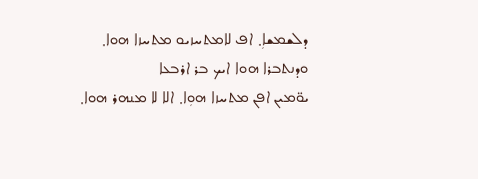ܕܠܫܡܫܐܼ܂ ܐܦ ܠܐܡܬܚܙܝܘ ܡܬܚܙܐ ܗܘܐ܂ ܘܕܢܬܒܪܐ ܗܘܐ ܐܝܟ ܒܪ ܐܪܒܥܐ
ܝܘ̈ܡܝܢ ܐܦܢ ܡܬܚܙܐ ܗܘܼܐ܂ ܐܠܐ ܠܐ ܡܢܗܪ ܗܘܐ܂